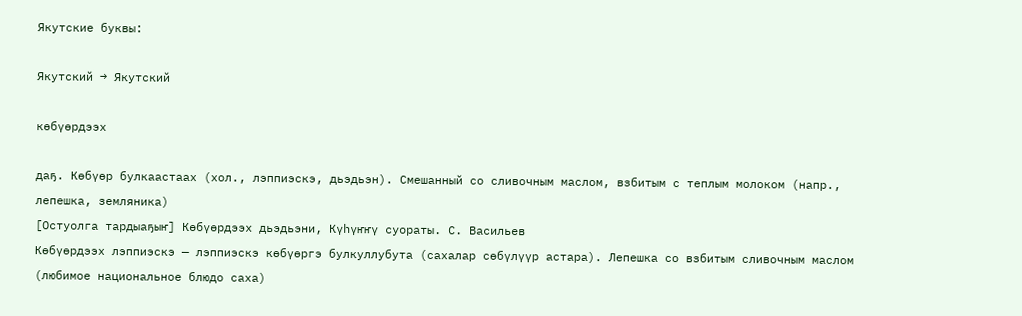Якутские буквы:

Якутский → Якутский

көбүөрдээх

даҕ. Көбүөр булкаастаах (хол., лэппиэскэ, дьэдьэн). Смешанный со сливочным маслом, взбитым с теплым молоком (напр., лепешка, земляника)
[Остуолга тардыаҕыҥ] Көбүөрдээх дьэдьэни, Күһүҥҥү суораты. С. Васильев
Көбүөрдээх лэппиэскэ — лэппиэскэ көбүөргэ булкуллубута (сахалар сөбүлүүр астара). Лепешка со взбитым сливочным маслом (любимое национальное блюдо саха)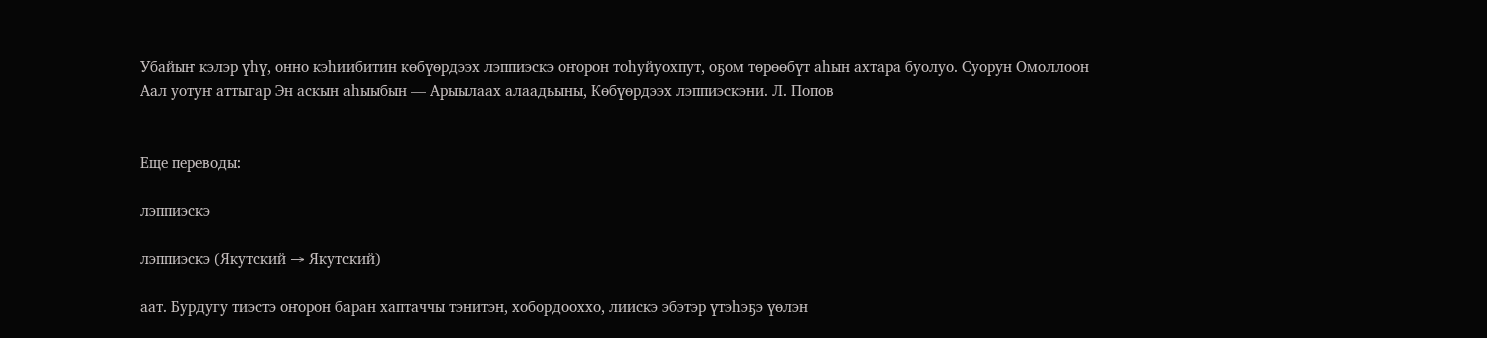Убайыҥ кэлэр үһү, онно кэһиибитин көбүөрдээх лэппиэскэ оҥорон тоһуйуохпут, оҕом төрөөбүт аһын ахтара буолуо. Суорун Омоллоон
Аал уотуҥ аттыгар Эн аскын аһыыбын — Арыылаах алаадьыны, Көбүөрдээх лэппиэскэни. Л. Попов


Еще переводы:

лэппиэскэ

лэппиэскэ (Якутский → Якутский)

аат. Бурдугу тиэстэ оҥорон баран хаптаччы тэнитэн, хобордооххо, лиискэ эбэтэр үтэһэҕэ үөлэн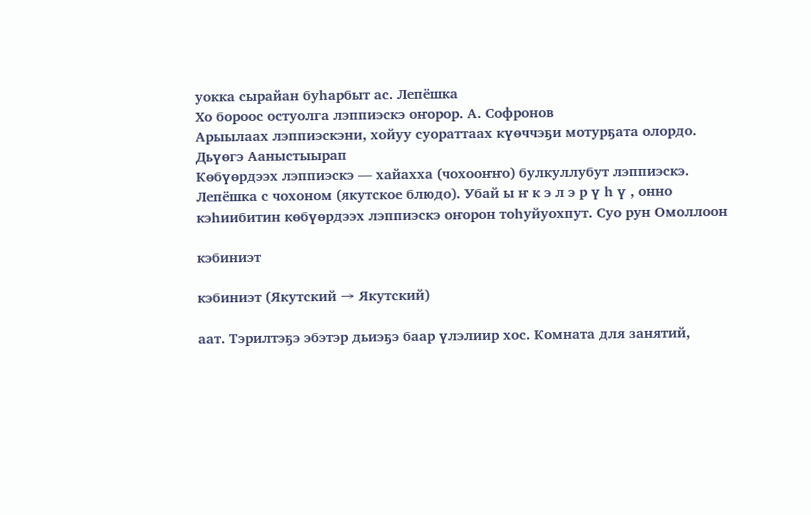уокка сырайан буһарбыт ас. Лепёшка
Хо бороос остуолга лэппиэскэ оҥорор. А. Софронов
Арыылаах лэппиэскэни, хойуу суораттаах күөччэҕи мотурҕата олордо. Дьүөгэ Ааныстыырап
Көбүөрдээх лэппиэскэ — хайахха (чохооҥҥо) булкуллубут лэппиэскэ. Лепёшка с чохоном (якутское блюдо). Убай ы ҥ к э л э р ү һ ү , онно кэһиибитин көбүөрдээх лэппиэскэ оҥорон тоһуйуохпут. Суо рун Омоллоон

кэбиниэт

кэбиниэт (Якутский → Якутский)

аат. Тэрилтэҕэ эбэтэр дьиэҕэ баар үлэлиир хос. Комната для занятий,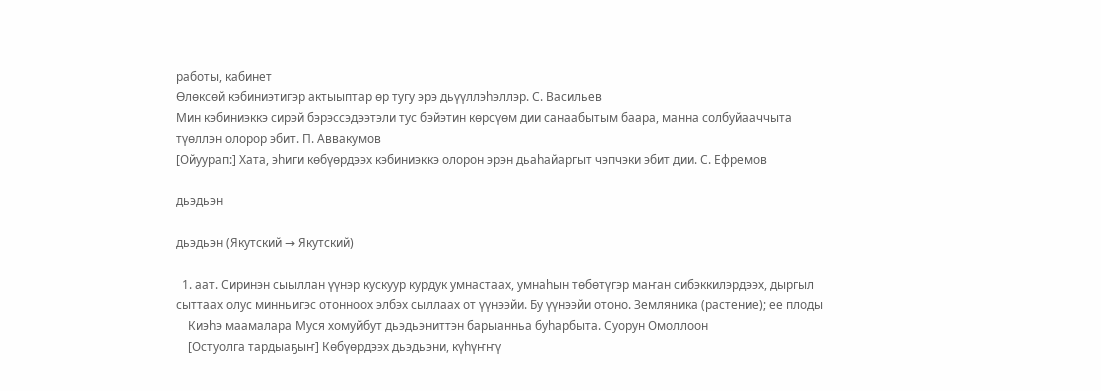работы, кабинет
Өлөксөй кэбиниэтигэр актыыптар өр тугу эрэ дьүүллэһэллэр. С. Васильев
Мин кэбиниэккэ сирэй бэрэссэдээтэли тус бэйэтин көрсүөм дии санаабытым баара, манна солбуйааччыта түөллэн олорор эбит. П. Аввакумов
[Ойуурап:] Хата, эһиги көбүөрдээх кэбиниэккэ олорон эрэн дьаһайаргыт чэпчэки эбит дии. С. Ефремов

дьэдьэн

дьэдьэн (Якутский → Якутский)

  1. аат. Сиринэн сыыллан үүнэр кускуур курдук умнастаах, умнаһын төбөтүгэр маҥан сибэккилэрдээх, дыргыл сыттаах олус минньигэс отонноох элбэх сыллаах от үүнээйи. Бу үүнээйи отоно. Земляника (растение); ее плоды
    Киэһэ маамалара Муся хомуйбут дьэдьэниттэн барыанньа буһарбыта. Суорун Омоллоон
    [Остуолга тардыаҕыҥ] Көбүөрдээх дьэдьэни, күһүҥҥү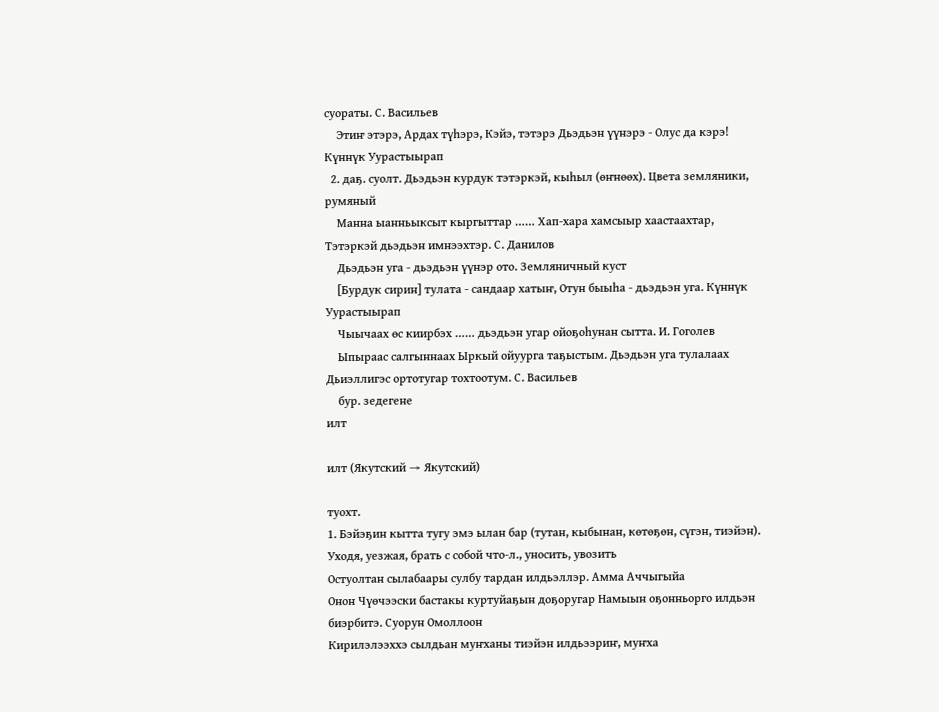суораты. С. Васильев
    Этиҥ этэрэ, Ардах түһэрэ, Кэйэ, тэтэрэ Дьэдьэн үүнэрэ - Олус да кэрэ! Күннүк Уурастыырап
  2. даҕ. суолт. Дьэдьэн курдук тэтэркэй, кыһыл (өҥнөөх). Цвета земляники, румяный
    Манна ыанньыксыт кыргыттар …… Хап-хара хамсыыр хаастаахтар, Тэтэркэй дьэдьэн имнээхтэр. С. Данилов
    Дьэдьэн уга - дьэдьэн үүнэр ото. Земляничный куст
    [Бурдук сирин] тулата - сандаар хатыҥ, Отун быыһа - дьэдьэн уга. Күннүк Уурастыырап
    Чыычаах өс киирбэх …… дьэдьэн угар ойоҕоһунан сытта. И. Гоголев
    Ыпыраас салгыннаах Ыркый ойуурга таҕыстым. Дьэдьэн уга тулалаах Дьиэллигэс ортотугар тохтоотум. С. Васильев
    бур. зедегене
илт

илт (Якутский → Якутский)

туохт.
1. Бэйэҕин кытта тугу эмэ ылан бар (тутан, кыбынан, көтөҕөн, сүгэн, тиэйэн). Уходя, уезжая, брать с собой что-л., уносить, увозить
Остуолтан сылабаары сулбу тардан илдьэллэр. Амма Аччыгыйа
Онон Чүөчээски бастакы куртуйаҕын доҕоругар Намыын оҕонньорго илдьэн биэрбитэ. Суорун Омоллоон
Кирилэлээххэ сылдьан муҥханы тиэйэн илдьээриҥ, муҥха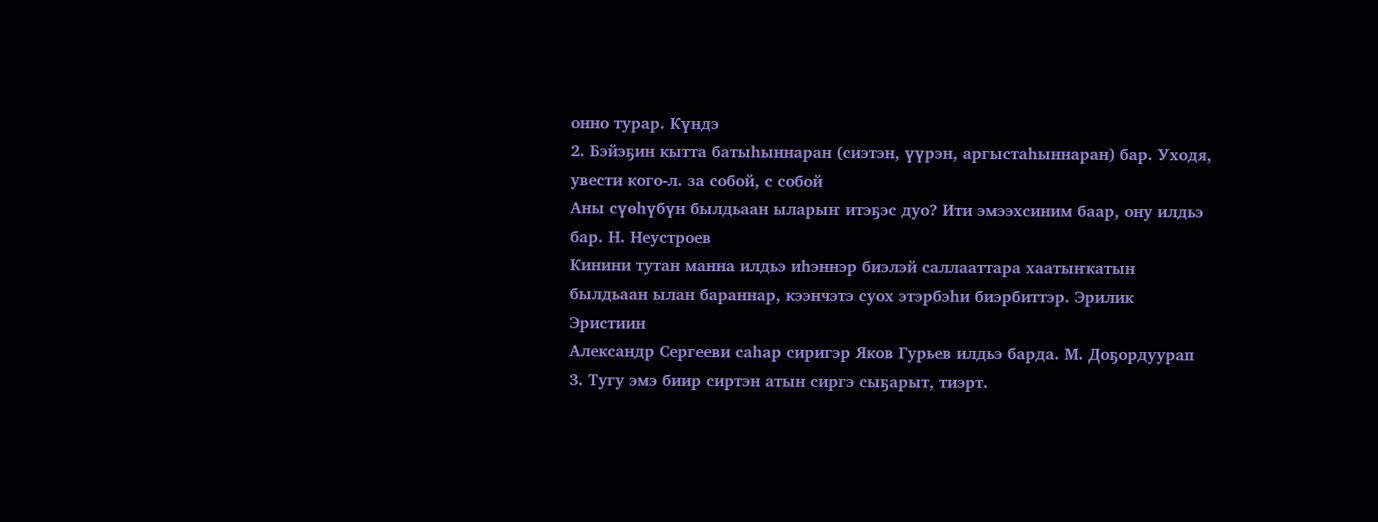онно турар. Күндэ
2. Бэйэҕин кытта батыһыннаран (сиэтэн, үүрэн, аргыстаһыннаран) бар. Уходя, увести кого-л. за собой, с собой
Аны сүөһүбүн былдьаан ыларыҥ итэҕэс дуо? Ити эмээхсиним баар, ону илдьэ бар. Н. Неустроев
Кинини тутан манна илдьэ иһэннэр биэлэй саллааттара хаатыҥкатын былдьаан ылан бараннар, кээнчэтэ суох этэрбэһи биэрбиттэр. Эрилик Эристиин
Александр Сергееви саһар сиригэр Яков Гурьев илдьэ барда. М. Доҕордуурап
3. Тугу эмэ биир сиртэн атын сиргэ сыҕарыт, тиэрт.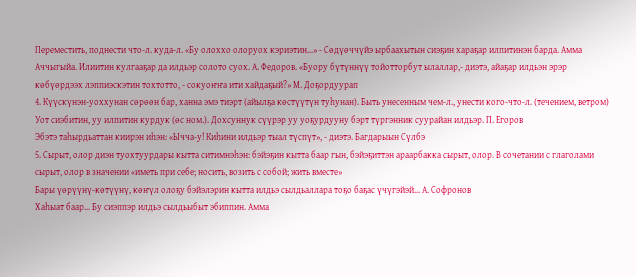Переместить, поднести что-л. куда-л. «Бу олоххо олоруох кэриэтин...» - Сөдүөччүйэ ырбаахытын сиэҕин хараҕар илпитинэн барда. Амма Аччыгыйа. Илиитин кулгааҕар да илдьэр солото суох. А. Федоров. «Буору бүтүннүү тойотторбут ылаллар,- диэтэ, айаҕар илдьэн эрэр көбүөрдээх лэппиэскэтин тохтотто, - сокуоҥҥа ити хайдаҕый?» М. Доҕордуурап
4. Күүскүнэн-уоххунан сөрөөн бар, ханна эмэ тиэрт (айылҕа көстүүтүн туһунан). Быть унесенным чем-л., унести кого-что-л. (течением, ветром)
Уот сиэбитин, уу илпитин курдук (өс ном.). Дохсуннук сүүрэр уу уоҕурдууну бэрт түргэнник суурайан илдьэр. П. Егоров
Эбэтэ таһырдьаттан киирэн иһэн: «Ычча-у! Киһини илдьэр тыал түспүт», - диэтэ. Багдарыын Сүлбэ
5. Сырыт, олор диэн туохтуурдары кытта ситимнэһэн: бэйэҕин кытта баар гын, бэйэҕиттэн араарбакка сырыт, олор. В сочетании с глаголами сырыт, олор в значении «иметь при себе; носить, возить с собой; жить вместе»
Бары үөрүүнү-көтүүнү, көҥүл олоҕу бэйэлэрин кытта илдьэ сылдьаллара тоҕо баҕас үчүгэйэй... А. Софронов
Хаһыат баар... Бу сиэппэр илдьэ сылдьыбыт эбиппин. Амма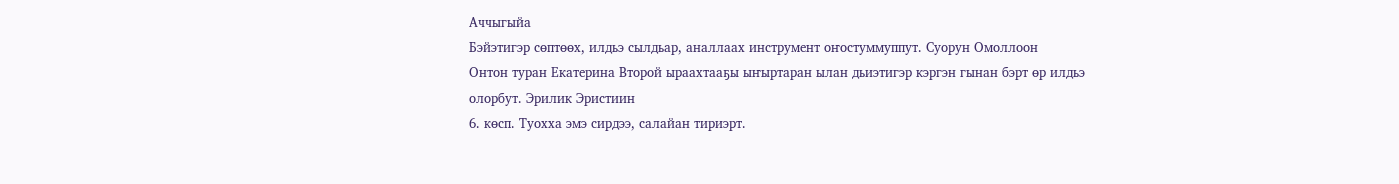Аччыгыйа
Бэйэтигэр сөптөөх, илдьэ сылдьар, аналлаах инструмент оҥостуммуппут. Суорун Омоллоон
Онтон туран Екатерина Второй ыраахтааҕы ыҥыртаран ылан дьиэтигэр кэргэн гынан бэрт өр илдьэ олорбут. Эрилик Эристиин
6. көсп. Туохха эмэ сирдээ, салайан тириэрт.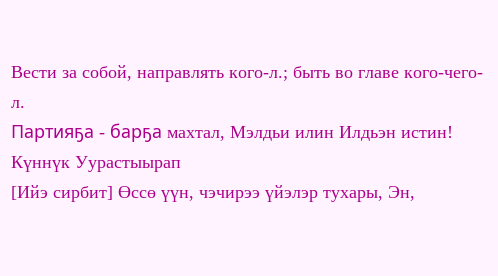Вести за собой, направлять кого-л.; быть во главе кого-чего-л.
Партияҕа - барҕа махтал, Мэлдьи илин Илдьэн истин! Күннүк Уурастыырап
[Ийэ сирбит] Өссө үүн, чэчирээ үйэлэр тухары, Эн,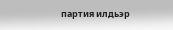партия илдьэр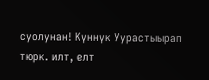суолунан! Күннүк Уурастыырап
тюрк. илт, елт